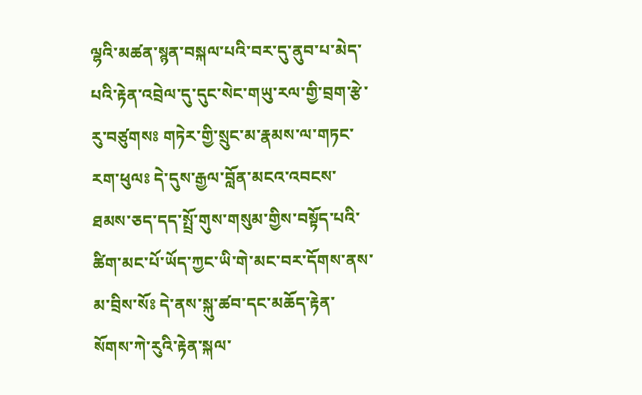ལྷའི་མཚན་སྙན་བསྐལ་པའི་བར་དུ་ནུབ་པ་མེད་པའི་རྟེན་འབྲེལ་དུ་དུང་སེང་གཡུ་རལ་གྱི་བྲག་རྩེ་རུ་བཙུགསཿ གཏེར་གྱི་སྲུང་མ་རྣམས་ལ་གཏང་རག་ཕུལཿ དེ་དུས་རྒྱལ་བློན་མངའ་འབངས་ཐམས་ཅད་དད་སྤྲོ་གུས་གསུམ་གྱིས་བསྟོད་པའི་ཚིག་མང་པོ་ཡོད་ཀྱང་ཡི་གེ་མང་བར་དོགས་ནས་མ་བྲིས་སོཿ དེ་ནས་སྐུ་ཚབ་དང་མཆོད་རྟེན་སོགས་ཀེ་རུའི་རྟེན་སྐལ་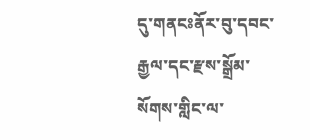དུ་གནངཿནོར་བུ་དབང་རྒྱལ་དང་རྫས་སྒྲོམ་སོགས་གླིང་ལ་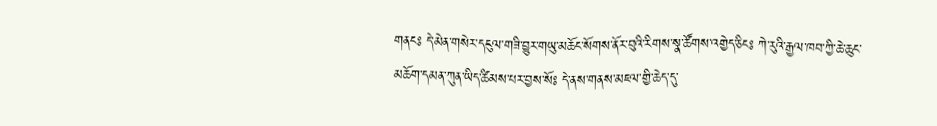གནངཿ དེ་མེན་གསེར་དངུལ་གཟི་བྱུར་གཡུ་མཆོང་སོགས་ནོར་བུའི་རིགས་སྣ་ཚོགས་འགྱེད་ཅིངཿ ཀེ་རུའི་རྒྱལ་ཁབ་ཀྱི་ཆེ་ཆུང་མཆོག་དམན་ཀུན་ཡིད་ཚིམས་པར་བྱས་སོཿ དེ་ནས་གནས་མཇལ་གྱི་ཆེད་དུ་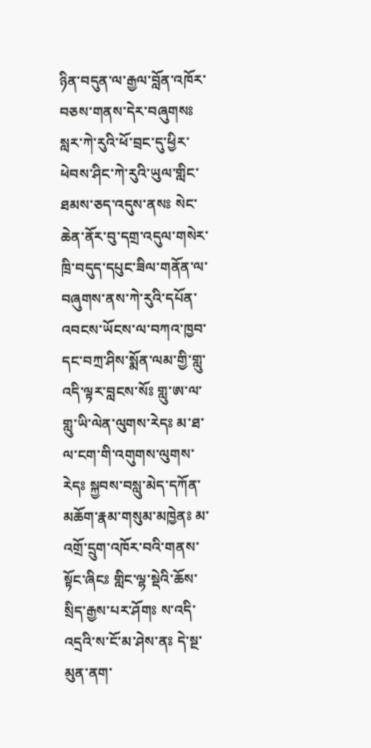ཉིན་བདུན་ལ་རྒྱལ་བློན་འཁོར་བཅས་གནས་དེར་བཞུགསཿ སླར་ཀེ་རུའི་ཕོ་བྲང་དུ་ཕྱིར་ཕེབས་ཤིང་ཀེ་རུའི་ཡུལ་གླིང་ཐམས་ཅད་འདུས་ནསཿ སེང་ཆེན་ནོར་བུ་དགྲ་འདུལ་གསེར་ཁྲི་བདུད་དཔུང་ཟིལ་གནོན་ལ་བཞུགས་ནས་ཀེ་རུའི་དཔོན་འབངས་ཡོངས་ལ་བཀའ་ཁྱབ་དང་བཀྲ་ཤིས་སྨོན་ལམ་གྱི་གླུ་འདི་ལྟར་བླངས་སོཿ གླུ་ཨ་ལ་གླུ་ཡི་ལེན་ལུགས་རེདཿ མ་ཐ་ལ་ངག་གི་འགུགས་ལུགས་རེདཿ སྐྱབས་བསླུ་མེད་དཀོན་མཆོག་རྣམ་གསུམ་མཁྱེནཿ མ་འགྲོ་དྲུག་འཁོར་བའི་གནས་སྟོང་ཞིངཿ གླིང་ལྷ་སྡེའི་ཆོས་སྲིད་རྒྱས་པར་ཤོགཿ ས་འདི་འདྲའི་ས་ངོ་མ་ཤེས་ནཿ དེ་སྔ་མུན་ནག་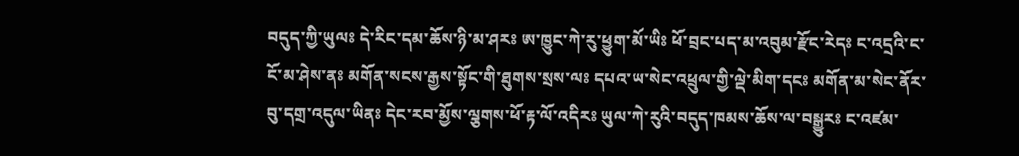བདུད་ཀྱི་ཡུལཿ དེ་རིང་དམ་ཆོས་ཉི་མ་ཤརཿ ཨ་ཁྱུང་ཀེ་རུ་ཕྱུག་མོ་ཡིཿ ཕོ་བྲང་པད་མ་འབུམ་རྫོང་རེདཿ ང་འདྲའི་ང་ངོ་མ་ཤེས་ནཿ མགོན་སངས་རྒྱས་སྟོང་གི་ཐུགས་སྲས་ལཿ དཔའ་ཡ་སེང་འཕྲུལ་གྱི་ལྡེ་མིག་དངཿ མགོན་མ་སེང་ནོར་བུ་དགྲ་འདུལ་ཡིནཿ དེང་རབ་མྱོས་ལྕགས་ཕོ་རྟ་ལོ་འདིརཿ ཡུལ་ཀེ་རུའི་བདུད་ཁམས་ཆོས་ལ་བསྒྱུརཿ ང་འཛམ་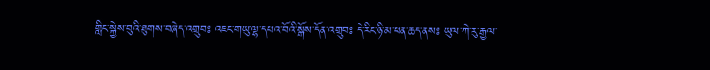གླིང་སྐྱེས་བུའི་ཐུགས་བཞེད་འགྲུབཿ འཇང་གཡུ་ལྷ་དཔའ་བོའི་སྒོས་དོན་འགྲུབཿ དེ་རིང་ཉི་མ་ཕན་ཆད་ནསཿ ཡུལ་ཀེ་རུ་རྒྱལ་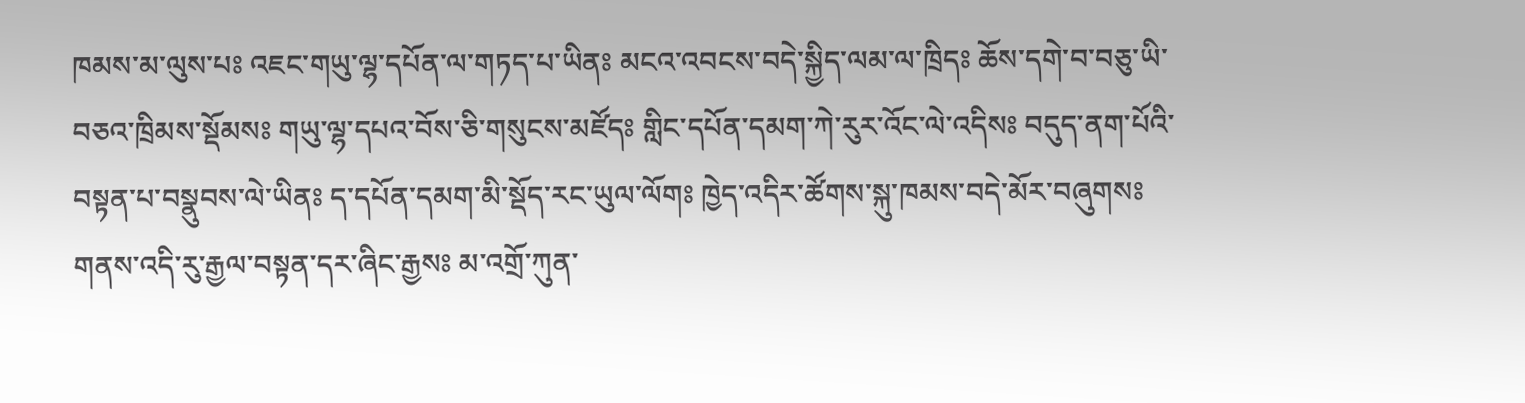ཁམས་མ་ལུས་པཿ འཇང་གཡུ་ལྷ་དཔོན་ལ་གཏད་པ་ཡིནཿ མངའ་འབངས་བདེ་སྐྱིད་ལམ་ལ་ཁྲིདཿ ཆོས་དགེ་བ་བཅུ་ཡི་བཅའ་ཁྲིམས་སྡོམསཿ གཡུ་ལྷ་དཔའ་བོས་ཅི་གསུངས་མཛོདཿ གླིང་དཔོན་དམག་ཀེ་རུར་འོང་ལེ་འདིསཿ བདུད་ནག་པོའི་བསྟན་པ་བསྣུབས་ལེ་ཡིནཿ ད་དཔོན་དམག་མི་སྡོད་རང་ཡུལ་ལོགཿ ཁྱེད་འདིར་ཚོགས་སྐུ་ཁམས་བདེ་མོར་བཞུགསཿ གནས་འདི་རུ་རྒྱལ་བསྟན་དར་ཞིང་རྒྱསཿ མ་འགྲོ་ཀུན་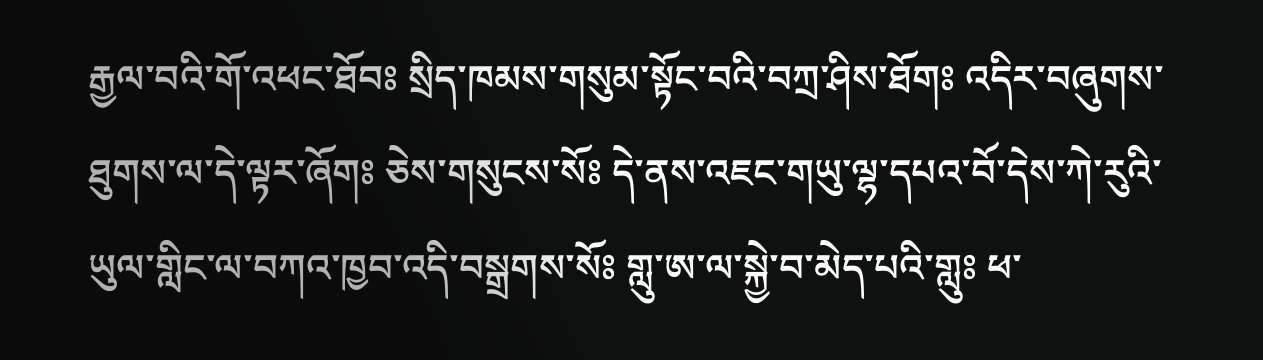རྒྱལ་བའི་གོ་འཕང་ཐོབཿ སྲིད་ཁམས་གསུམ་སྟོང་བའི་བཀྲ་ཤིས་ཐོགཿ འདིར་བཞུགས་ཐུགས་ལ་དེ་ལྟར་ཞོགཿ ཅེས་གསུངས་སོཿ དེ་ནས་འཇང་གཡུ་ལྷ་དཔའ་བོ་དེས་ཀེ་རུའི་ཡུལ་གླིང་ལ་བཀའ་ཁྱབ་འདི་བསྒྲགས་སོཿ གླུ་ཨ་ལ་སྐྱེ་བ་མེད་པའི་གླུཿ ཕ་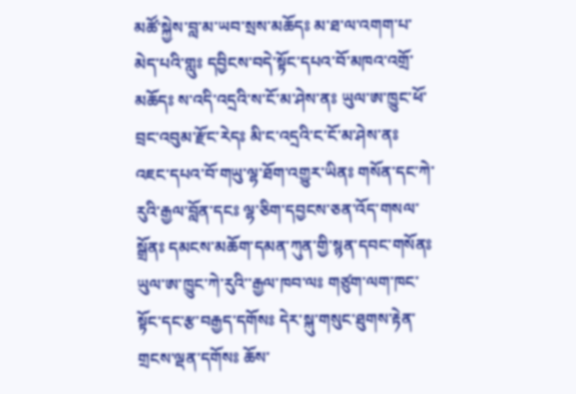མཚོ་སྐྱེས་བླ་མ་ཡབ་སྲས་མཆོདཿ མ་ཐ་ལ་འགག་པ་མེད་པའི་གླུཿ དབྱིངས་བདེ་སྟོང་དཔའ་བོ་མཁའ་འགྲོ་མཆོདཿ ས་འདི་འདྲའི་ས་ངོ་མ་ཤེས་ནཿ ཡུལ་ཨ་ཁྱུང་ཕོ་བྲང་འབུམ་རྫོང་རེདཿ མི་ང་འདྲའི་ང་ངོ་མ་ཤེས་ནཿ འཇང་དཔའ་བོ་གཡུ་ལྷ་ཐོག་འགྱུར་ཡིནཿ གསོན་དང་ཀེ་རུའི་རྒྱལ་བློན་དངཿ ལྷ་ཅིག་དབྱངས་ཅན་འོད་གསལ་སྒྲོནཿ དམངས་མཆོག་དམན་ཀུན་གྱི་སྙན་དབང་གསོནཿ ཡུལ་ཨ་ཁྱུང་ཀེ་རུའི་་རྒྱལ་ཁབ་ལཿ གཙུག་ལག་ཁང་སྟོང་དང་རྩ་བརྒྱད་དགོསཿ དེར་སྐུ་གསུང་ཐུགས་རྟེན་གྲངས་ལྡན་དགོསཿ ཆོས་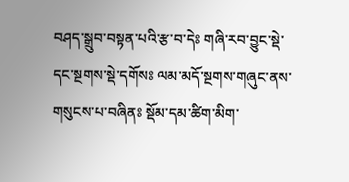བཤད་སྒྲུབ་བསྟན་པའི་རྩ་བ་དེཿ གཞི་རབ་བྱུང་སྡེ་དང་སྔགས་སྡེ་དགོསཿ ལམ་མདོ་སྔགས་གཞུང་ནས་གསུངས་པ་བཞིནཿ སྡོམ་དམ་ཚིག་མིག་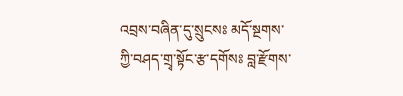འབྲས་བཞིན་དུ་སྲུངསཿ མདོ་སྔགས་ཀྱི་བཤད་གྲྭ་སྟོང་རྩ་དགོསཿ བླ་རྫོགས་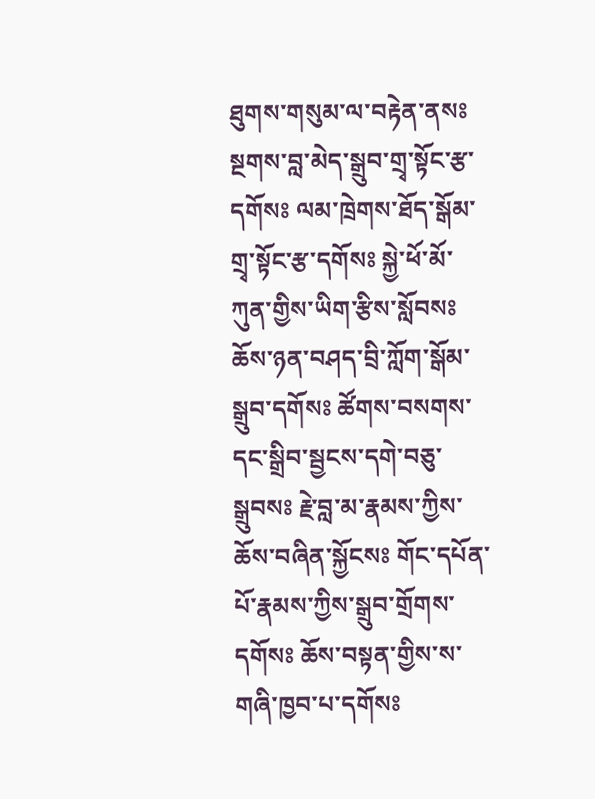ཐུགས་གསུམ་ལ་བརྟེན་ནསཿ སྔགས་བླ་མེད་སྒྲུབ་གྲྭ་སྟོང་རྩ་དགོསཿ ལམ་ཁྲེགས་ཐོད་སྒོམ་གྲྭ་སྟོང་རྩ་དགོསཿ སྐྱེ་ཕོ་མོ་ཀུན་གྱིས་ཡིག་རྩིས་སློབསཿ ཆོས་ཉན་བཤད་བྲི་ཀློག་སྒོམ་སྒྲུབ་དགོསཿ ཚོགས་བསགས་དང་སྒྲིབ་སྦྱངས་དགེ་བཅུ་སྒྲུབསཿ རྗེ་བླ་མ་རྣམས་ཀྱིས་ཆོས་བཞིན་སྐྱོངསཿ གོང་དཔོན་པོ་རྣམས་ཀྱིས་སྒྲུབ་གྲོགས་དགོསཿ ཆོས་བསྟན་གྱིས་ས་གཞི་ཁྱབ་པ་དགོསཿ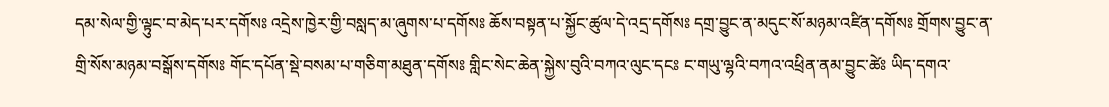དམ་སེལ་གྱི་ལྟུང་བ་མེད་པར་དགོསཿ འདྲེས་ཁྱེར་གྱི་བསླད་མ་ཞུགས་པ་དགོསཿ ཆོས་བསྟན་པ་སྐྱོང་ཚུལ་དེ་འདྲ་དགོསཿ དགྲ་བྱུང་ན་མདུང་སོ་མཉམ་འཛིན་དགོསཿ གྲོགས་བྱུང་ན་གྲི་སོས་མཉམ་བསྒོས་དགོསཿ གོང་དཔོན་སྡེ་བསམ་པ་གཅིག་མཐུན་དགོསཿ གླིང་སེང་ཆེན་སྐྱེས་བུའི་བཀའ་ལུང་དངཿ ང་གཡུ་ལྷའི་བཀའ་འཕྲིན་ནམ་བྱུང་ཚེཿ ཡིད་དགའ་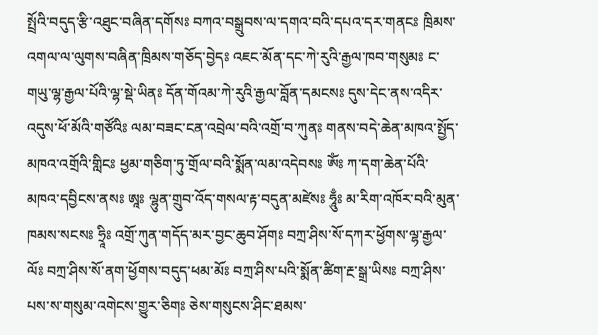སྤྲོའི་བདུད་རྩི་འཐུང་བཞིན་དགོསཿ བཀའ་བསྒྲུབས་ལ་དགའ་བའི་དཔའ་དར་གནངཿ ཁྲིམས་འགལ་ལ་ལུགས་བཞིན་ཁྲིམས་གཅོད་བྱེདཿ འཇང་མོན་དང་ཀེ་རུའི་རྒྱལ་ཁབ་གསུམཿ ང་གཡུ་ལྷ་རྒྱལ་པོའི་ལྷ་སྡེ་ཡིནཿ དོན་གོའམ་ཀེ་རུའི་རྒྱལ་བློན་དམངསཿ དུས་དེང་ནས་འདིར་འདུས་ཕོ་མོའི་གཙོའིཿ ལམ་བཟང་ངན་འབྲེལ་བའི་འགྲོ་བ་ཀུནཿ གནས་བདེ་ཆེན་མཁའ་སྤྱོད་མཁའ་འགྲོའི་གླིངཿ ཕྱམ་གཅིག་ཏུ་གྲོལ་བའི་སྨོན་ལམ་འདེབསཿ ཨོཾཿ ཀ་དག་ཆེན་པོའི་མཁའ་དབྱིངས་ནསཿ ཨཱཿ ལྷུན་གྲུབ་འོད་གསལ་རྟ་བདུན་མཛེསཿ ཧཱུྃཿ མ་རིག་འཁོར་བའི་མུན་ཁམས་སངསཿ ཧྲཱིཿ འགྲོ་ཀུན་གདོད་མར་བྱང་ཆུབ་ཤོགཿ བཀྲ་ཤིས་སོ་དཀར་ཕྱོགས་ལྷ་རྒྱལ་ལོཿ བཀྲ་ཤིས་སོ་ནག་ཕྱོགས་བདུད་ཕམ་མོཿ བཀྲ་ཤིས་པའི་སྨོན་ཚིག་རྔ་སྒྲ་ཡིསཿ བཀྲ་ཤིས་པས་ས་གསུམ་འགེངས་གྱུར་ཅིགཿ ཅེས་གསུངས་ཤིང་ཐམས་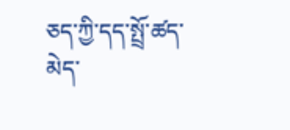ཅད་ཀྱི་དད་སྤྲོ་ཚད་མེད་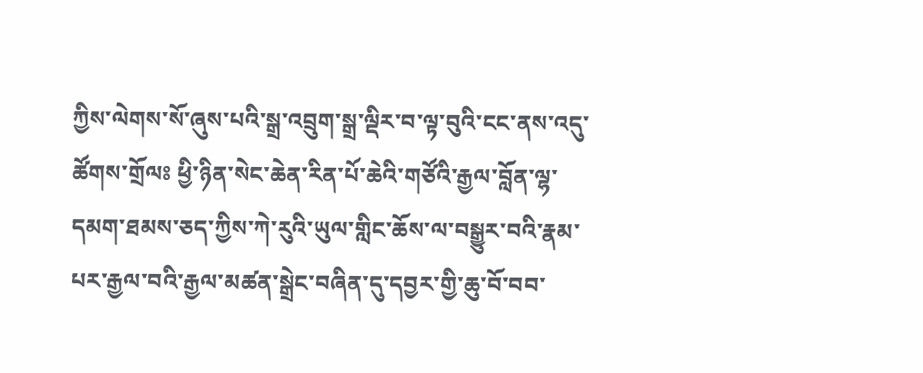ཀྱིས་ལེགས་སོ་ཞུས་པའི་སྒྲ་འབྲུག་སྒྲ་ལྡིར་བ་ལྟ་བུའི་ངང་ནས་འདུ་ཚོགས་གྲོལཿ ཕྱི་ཉིན་སེང་ཆེན་རིན་པོ་ཆེའི་གཙོའི་རྒྱལ་བློན་ལྷ་དམག་ཐམས་ཅད་ཀྱིས་ཀེ་རུའི་ཡུལ་གླིང་ཆོས་ལ་བསྒྱུར་བའི་རྣམ་པར་རྒྱལ་བའི་རྒྱལ་མཚན་སྒྲེང་བཞིན་དུ་དབྱར་གྱི་ཆུ་བོ་བབ་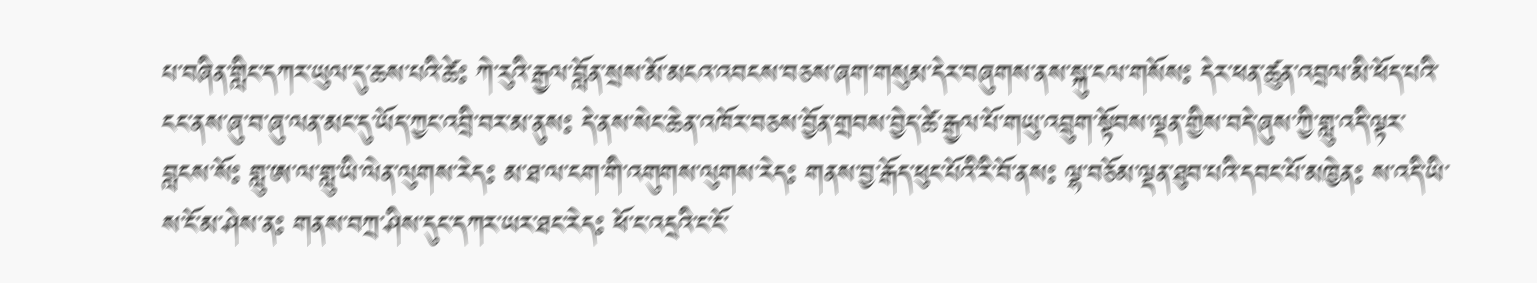པ་བཞིན་གླིང་དཀར་ཡུལ་དུ་ཆས་པའི་ཚེཿ ཀེ་རུའི་རྒྱལ་བློན་སྲས་མོ་མངའ་འབངས་བཅས་ཞག་གསུམ་དེར་བཞུགས་ནས་སྐུ་ངལ་གསོསཿ དེར་ཕན་ཚུན་འབྲལ་མི་ཕོད་པའི་ངང་ནས་ཞུ་བ་ཞུ་ལན་མང་དུ་ཡོད་ཀྱང་འབྲི་བར་མ་ནུསཿ དེ་ནས་སེང་ཆེན་འཁོར་བཅས་བྱོན་གྲབས་བྱེད་ཚེ་རྒྱལ་པོ་གཡུ་འབྲུག་སྟོབས་ལྡན་གྱིས་བདེ་ཞུས་ཀྱི་གླུ་འདི་ལྟར་བླངས་སོཿ གླུ་ཨ་ལ་གླུ་ཡི་ལེན་ལུགས་རེདཿ མ་ཐ་ལ་ངག་གི་འགུགས་ལུགས་རེདཿ གནས་བྱ་རྒོད་ཕུང་པོའི་རི་བོ་ནསཿ ལྷ་བཅོམ་ལྡན་ཐུབ་པའི་དབང་པོ་མཁྱེནཿ ས་འདི་ཡི་ས་ངོ་མ་ཤེས་ནཿ གནས་བཀྲ་ཤིས་དུང་དཀར་ཡར་ཐང་རེདཿ ཕོ་ང་འདྲའི་ང་ངོ་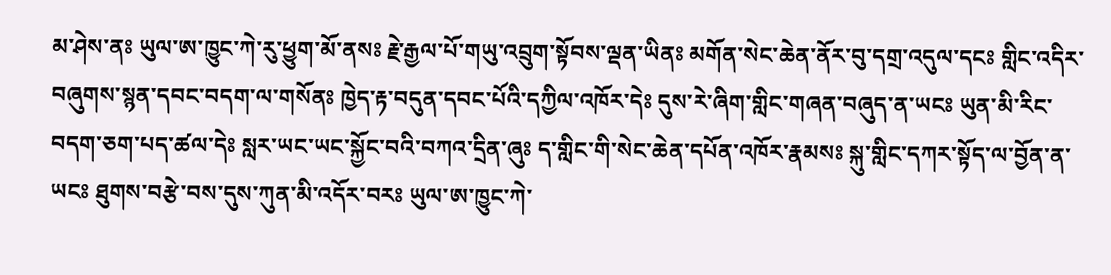མ་ཤེས་ནཿ ཡུལ་ཨ་ཁྱུང་ཀེ་རུ་ཕྱུག་མོ་ནསཿ རྗེ་རྒྱལ་པོ་གཡུ་འབྲུག་སྟོབས་ལྡན་ཡིནཿ མགོན་སེང་ཆེན་ནོར་བུ་དགྲ་འདུལ་དངཿ གླིང་འདིར་བཞུགས་སྙན་དབང་བདག་ལ་གསོནཿ ཁྱེད་རྟ་བདུན་དབང་པོའི་དཀྱིལ་འཁོར་དེཿ དུས་རེ་ཞིག་གླིང་གཞན་བཞུད་ན་ཡངཿ ཡུན་མི་རིང་བདག་ཅག་པད་ཚལ་དེཿ སླར་ཡང་ཡང་སྐྱོང་བའི་བཀའ་དྲིན་ཞུཿ ད་གླིང་གི་སེང་ཆེན་དཔོན་འཁོར་རྣམསཿ སྐུ་གླིང་དཀར་སྟོད་ལ་བྱོན་ན་ཡངཿ ཐུགས་བརྩེ་བས་དུས་ཀུན་མི་འདོར་བརཿ ཡུལ་ཨ་ཁྱུང་ཀེ་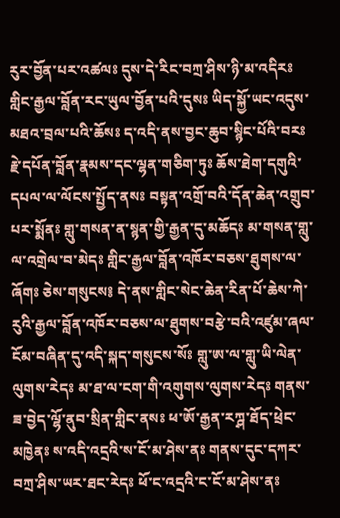རུར་བྱོན་པར་འཚལཿ དུས་དེ་རིང་བཀྲ་ཤིས་ཉི་མ་འདིརཿ གླིང་རྒྱལ་བློན་རང་ཡུལ་བྱོན་པའི་དུསཿ ཡིད་སྐྱོ་ཡང་འདུས་མཐའ་བྲལ་པའི་ཆོསཿ ད་འདི་ནས་བྱང་ཆུབ་སྙིང་པོའི་བརཿ རྗེ་དཔོན་བློན་རྣམས་དང་ལྷན་གཅིག་ཏུཿ ཆོས་ཐེག་དགུའི་དཔལ་ལ་ལོངས་སྤྱོད་ནསཿ བསྟན་འགྲོ་བའི་དོན་ཆེན་འགྲུབ་པར་སྨོནཿ གླུ་གསན་ན་སྙན་གྱི་རྒྱན་དུ་མཆོདཿ མ་གསན་གླུ་ལ་འགྲེལ་བ་མེདཿ གླིང་རྒྱལ་བློན་འཁོར་བཅས་ཐུགས་ལ་ཞོགཿ ཅེས་གསུངས༔ དེ་ནས་གླིང་སེང་ཆེན་རིན་པོ་ཆེས་ཀེ་རུའི་རྒྱལ་བློན་འཁོར་བཅས་ལ་ཐུགས་བརྩེ་བའི་འཛུམ་ཞལ་ངོམ་བཞིན་དུ་འདི་སྐད་གསུངས་སོཿ གླུ་ཨ་ལ་གླུ་ཡི་ལེན་ལུགས་རེདཿ མ་ཐ་ལ་ངག་གི་འགུགས་ལུགས་རེདཿ གནས་ཟ་བྱེད་ལྷོ་ནུབ་སྲིན་གླིང་ནསཿ ཕ་ཨོ་རྒྱན་རཀྴ་ཐོད་ཕྲེང་མཁྱེནཿ ས་འདི་འདྲའི་ས་ངོ་མ་ཤེས་ནཿ གནས་དུང་དཀར་བཀྲ་ཤིས་ཡར་ཐང་རེདཿ ཕོ་ང་འདྲའི་ང་ངོ་མ་ཤེས་ནཿ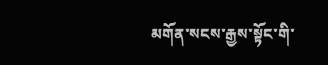མགོན་སངས་རྒྱས་སྟོང་གི་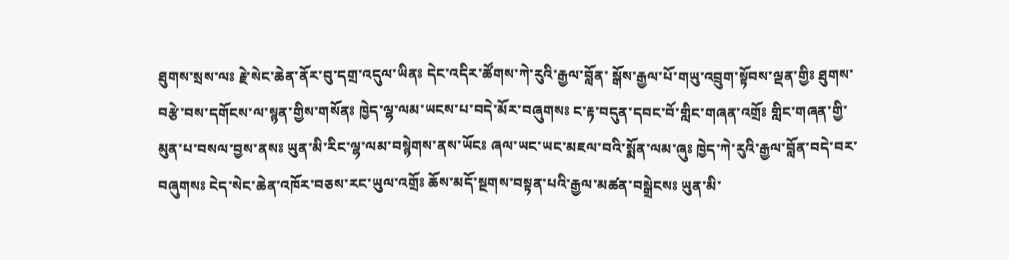ཐུགས་སྲས་ལཿ རྗེ་སེང་ཆེན་ནོར་བུ་དགྲ་འདུལ་ཡིནཿ དེང་འདིར་ཚོགས་ཀེ་རུའི་རྒྱལ་བློན་ སྒོས་རྒྱལ་པོ་གཡུ་འབྲུག་སྟོབས་ལྡན་གྱིཿ ཐུགས་བརྩེ་བས་དགོངས་ལ་སྙན་གྱིས་གསོནཿ ཁྱེད་ལྷ་ལམ་ཡངས་པ་བདེ་མོར་བཞུགསཿ ང་རྟ་བདུན་དབང་བོ་གླིང་གཞན་འགྲོཿ གླིང་གཞན་གྱི་མུན་པ་བསལ་བྱས་ནསཿ ཡུན་མི་རིང་ལྷ་ལམ་བསྙེགས་ནས་ཡོངཿ ཞལ་ཡང་ཡང་མཇལ་བའི་སྨོན་ལམ་ཞུཿ ཁྱེད་ཀེ་རུའི་རྒྱལ་བློན་བདེ་བར་བཞུགསཿ ངེད་སེང་ཆེན་འཁོར་བཅས་རང་ཡུལ་འགྲོཿ ཆོས་མདོ་སྔགས་བསྟན་པའི་རྒྱལ་མཚན་བསྒྲེངསཿ ཡུན་མི་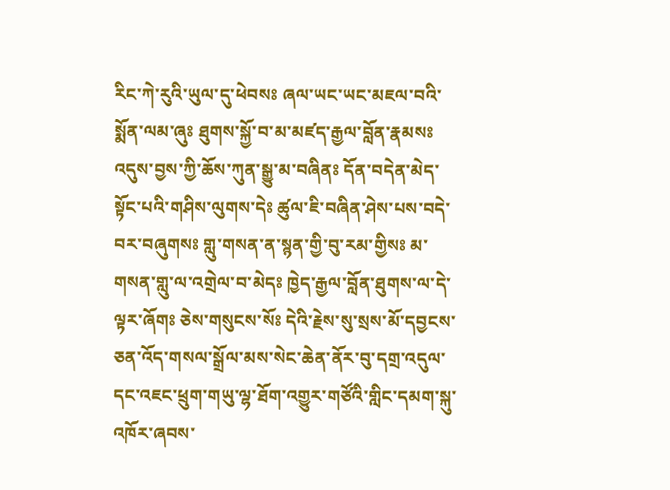རིང་ཀེ་རུའི་ཡུལ་དུ་ཕེབསཿ ཞལ་ཡང་ཡང་མཇལ་བའི་སྨོན་ལམ་ཞུཿ ཐུགས་སྐྱོ་བ་མ་མཛད་རྒྱལ་བློན་རྣམསཿ འདུས་བྱས་ཀྱི་ཆོས་ཀུན་སྒྱུ་མ་བཞིནཿ དོན་བདེན་མེད་སྟོང་པའི་གཤིས་ལུགས་དེཿ ཚུལ་ཇི་བཞིན་ཤེས་པས་བདེ་བར་བཞུགསཿ གླུ་གསན་ན་སྙན་གྱི་བུ་རམ་གྱིསཿ མ་གསན་གླུ་ལ་འགྲེལ་བ་མེདཿ ཁྱེད་རྒྱལ་བློན་ཐུགས་ལ་དེ་ལྟར་ཞོགཿ ཅེས་གསུངས་སོཿ དེའི་རྗེས་སུ་སྲས་མོ་དབྱངས་ཅན་འོད་གསལ་སྒྲོལ་མས་སེང་ཆེན་ནོར་བུ་དགྲ་འདུལ་དང་འཇང་ཕྲུག་གཡུ་ལྷ་ཐོག་འགྱུར་གཙོའི་གླིང་དམག་སྐུ་འཁོར་ཞབས་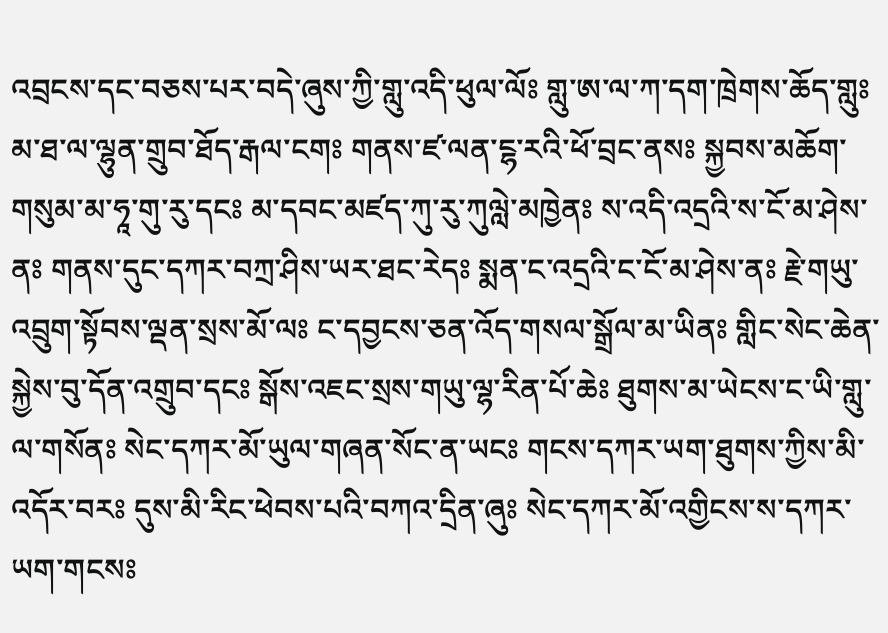འབྲངས་དང་བཅས་པར་བདེ་ཞུས་ཀྱི་གླུ་འདི་ཕུལ་ལོཿ གླུ་ཨ་ལ་ཀ་དག་ཁྲེགས་ཆོད་གླུཿམ་ཐ་ལ་ལྷུན་གྲུབ་ཐོད་རྒལ་ངགཿ གནས་ཛ་ལན་ངྷ་རའི་ཕོ་བྲང་ནསཿ སྐྱབས་མཆོག་གསུམ་མ་ཧཱ་གུ་རུ་དངཿ མ་དབང་མཛད་ཀུ་རུ་ཀུལླེ་མཁྱེནཿ ས་འདི་འདྲའི་ས་ངོ་མ་ཤེས་ནཿ གནས་དུང་དཀར་བཀྲ་ཤིས་ཡར་ཐང་རེདཿ སྨན་ང་འདྲའི་ང་ངོ་མ་ཤེས་ནཿ རྗེ་གཡུ་འབྲུག་སྟོབས་ལྡན་སྲས་མོ་ལཿ ང་དབྱངས་ཅན་འོད་གསལ་སྒྲོལ་མ་ཡིནཿ གླིང་སེང་ཆེན་སྐྱེས་བུ་དོན་འགྲུབ་དངཿ སྒོས་འཇང་སྲས་གཡུ་ལྷ་རིན་པོ་ཆེཿ ཐུགས་མ་ཡེངས་ང་ཡི་གླུ་ལ་གསོནཿ སེང་དཀར་མོ་ཡུལ་གཞན་སོང་ན་ཡངཿ གངས་དཀར་ཡག་ཐུགས་ཀྱིས་མི་འདོར་བརཿ དུས་མི་རིང་ཕེབས་པའི་བཀའ་དྲིན་ཞུཿ སེང་དཀར་མོ་འགྱིངས་ས་དཀར་ཡག་གངསཿ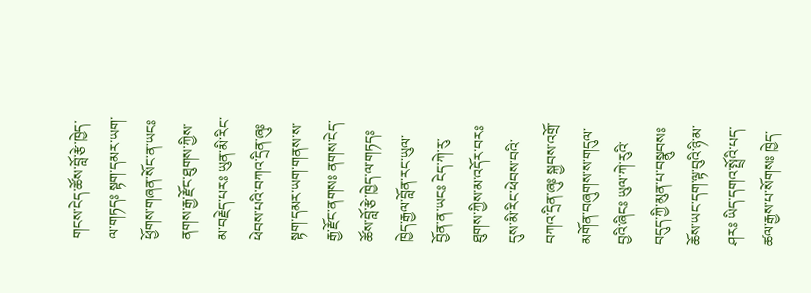གངས་ངེད་ཚོས་བློ་རྩེ་ཁྱེད་ལ་གཏདཿ སྟག་དམར་ཡག་ཕྱོགས་གཞན་སོང་ན་ཡངཿ ནགས་རྒྱ་རྫོང་ཐུགས་ཀྱིས་མ་བརྗེད་པརཿ ཡུན་མི་རིང་ཕེབས་པའི་བཀའ་དྲིན་ཞུཿ སྟག་དམར་ཡག་གནས་ས་རྒྱ་རྫོང་ནགསཿ ནགས་ངེད་ཚོས་བློ་རྩེ་ཁྱེད་ལ་གཏདཿ ཁྱེད་རྒྱལ་བློན་རང་ཡུལ་བྱོན་ན་ཡངཿ ངེད་ཀེ་རུ་ཐུགས་ཀྱིས་མ་འདོར་བརཿ དུས་མི་རིང་ཕེབས་བའི་བཀའ་དྲིན་ཞུཿ སྐྱབས་འགྲོ་མགོན་བཞུགས་ས་གདུལ་བྱའི་ཞིངཿ ཡུལ་ཀེ་རུའི་བདུད་ཀྱི་མུན་པ་བསྣུབསཿ ཆོས་ཡང་དག་ལྟ་བུའི་ཉི་མ་ཤརཿ ཡིད་དགའ་སྤྲོའི་པད་ཚལ་རྒྱས་པ་སོགསཿ ཁྱེད་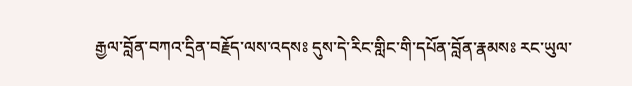རྒྱལ་བློན་བཀའ་དྲིན་བརྗོད་ལས་འདསཿ དུས་དེ་རིང་གླིང་གི་དཔོན་བློན་རྣམསཿ རང་ཡུལ་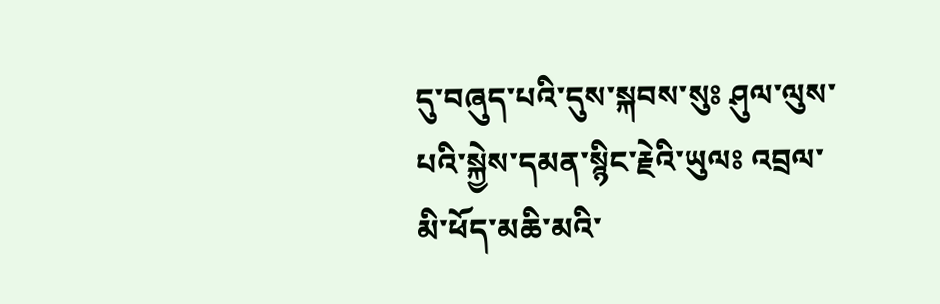དུ་བཞུད་པའི་དུས་སྐབས་སུཿ ཤུལ་ལུས་པའི་སྐྱེས་དམན་སྙིང་རྗེའི་ཡུལཿ འབྲལ་མི་ཕོད་མཆི་མའི་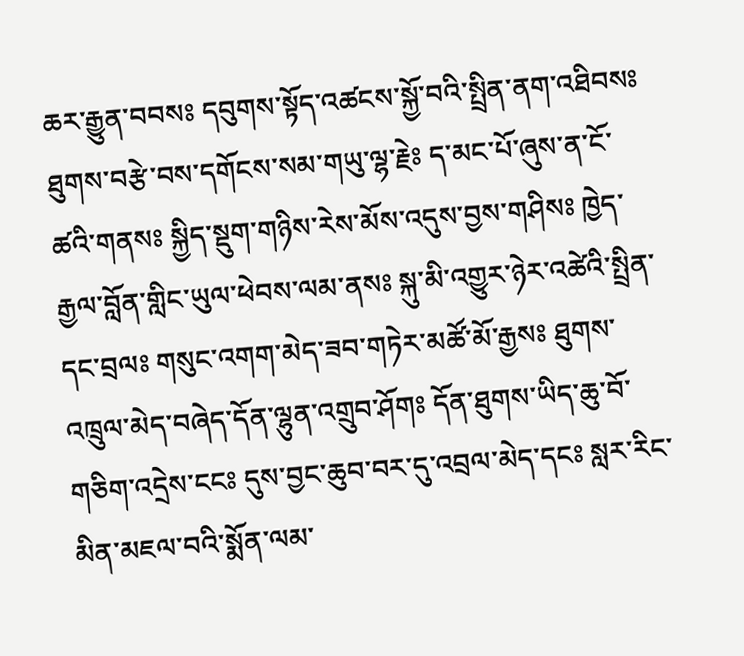ཆར་རྒྱུན་བབསཿ དབུགས་སྟོད་འཚངས་སྐྱོ་བའི་སྤྲིན་ནག་འཐིབསཿ ཐུགས་བརྩེ་བས་དགོངས་སམ་གཡུ་ལྷ་རྗེཿ ད་མང་པོ་ཞུས་ན་ངོ་ཚའི་གནསཿ སྐྱིད་སྡུག་གཉིས་རེས་མོས་འདུས་བྱས་གཤིསཿ ཁྱེད་རྒྱལ་བློན་གླིང་ཡུལ་ཕེབས་ལམ་ནསཿ སྐུ་མི་འགྱུར་ཉེར་འཚེའི་སྤྲིན་དང་བྲལཿ གསུང་འགག་མེད་ཟབ་གཏེར་མཚོ་མོ་རྒྱསཿ ཐུགས་འཁྲུལ་མེད་བཞེད་དོན་ལྷུན་འགྲུབ་ཤོགཿ དོན་ཐུགས་ཡིད་ཆུ་བོ་གཅིག་འདྲེས་ངངཿ དུས་བྱང་ཆུབ་བར་དུ་འབྲལ་མེད་དངཿ སླར་རིང་མིན་མཇལ་བའི་སྨོན་ལམ་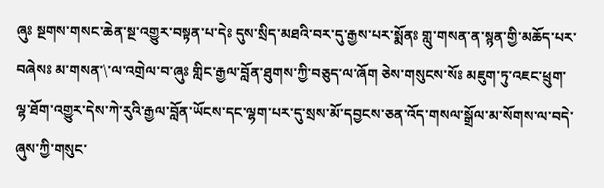ཞུཿ སྔགས་གསང་ཆེན་སྔ་འགྱུར་བསྟན་པ་དེཿ དུས་སྲིད་མཐའི་བར་དུ་རྒྱས་པར་སྨོནཿ གླུ་གསན་ན་སྙན་གྱི་མཆོད་པར་བཞེསཿ མ་གསན་\་ལ་འགྲེལ་བ་ཞུཿ གླིང་རྒྱལ་བློན་ཐུགས་ཀྱི་བཅུད་ལ་ཞོག ཅེས་གསུངས་སོཿ མཇུག་ཏུ་འཇང་ཕྲུག་ལྷ་ཐོག་འགྱུར་དེས་ཀེ་རུའི་རྒྱལ་བློན་ཡོངས་དང་ལྷག་པར་དུ་སྲས་མོ་དབྱངས་ཅན་འོད་གསལ་སྒྲོལ་མ་སོགས་ལ་བདེ་ཞུས་ཀྱི་གསུང་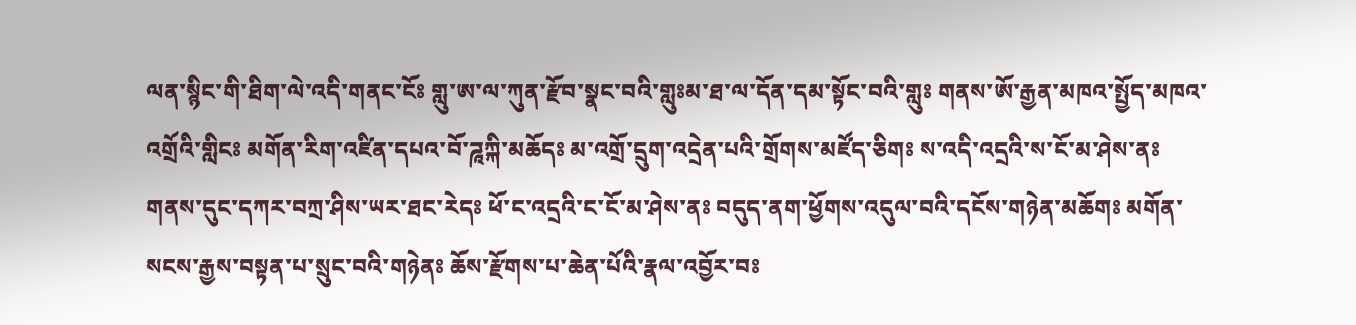ལན་སྙིང་གི་ཐིག་ལེ་འདི་གནང་ངོཿ གླུ་ཨ་ལ་ཀུན་རྫོབ་སྣང་བའི་གླུཿམ་ཐ་ལ་དོན་དམ་སྟོང་བའི་གླུཿ གནས་ཨོ་རྒྱན་མཁའ་སྤྱོད་མཁའ་འགྲོའི་གླིངཿ མགོན་རིག་འཛིན་དཔའ་བོ་ཌཱཀྐི་མཆོདཿ མ་འགྲོ་དྲུག་འདྲེན་པའི་གྲོགས་མཛོད་ཅིགཿ ས་འདི་འདྲའི་ས་ངོ་མ་ཤེས་ནཿ གནས་དུང་དཀར་བཀྲ་ཤིས་ཡར་ཐང་རེདཿ ཕོ་ང་འདྲའི་ང་ངོ་མ་ཤེས་ནཿ བདུད་ནག་ཕྱོགས་འདུལ་བའི་དངོས་གཉེན་མཆོགཿ མགོན་སངས་རྒྱས་བསྟན་པ་སྲུང་བའི་གཉེནཿ ཆོས་རྫོགས་པ་ཆེན་པོའི་རྣལ་འབྱོར་བཿ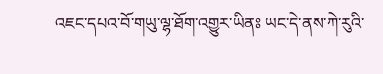འཇང་དཔའ་བོ་གཡུ་ལྷ་ཐོག་འགྱུར་ཡིནཿ ཡང་དེ་ནས་ཀེ་རུའི་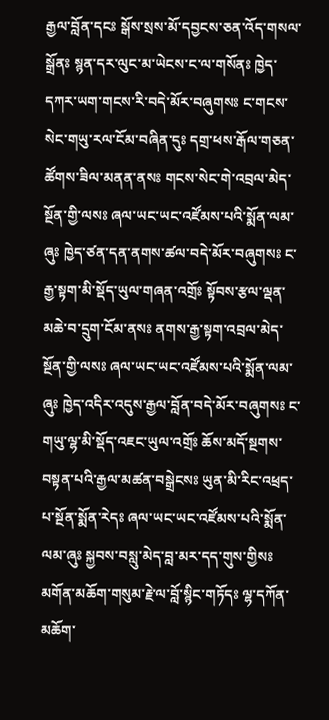རྒྱལ་བློན་དངཿ སྒོས་སྲས་མོ་དབྱངས་ཅན་འོད་གསལ་སྒྲོནཿ སྙན་དར་ལུང་མ་ཡེངས་ང་ལ་གསོནཿ ཁྱེད་དཀར་ཡག་གངས་རི་བདེ་མོར་བཞུགསཿ ང་གངས་སེང་གཡུ་རལ་ངོམ་བཞིན་དུཿ དགྲ་ཕས་རྒོལ་གཅན་ཚོགས་ཟིལ་མནན་ནསཿ གངས་སེང་གེ་འབྲལ་མེད་སྔོན་གྱི་ལསཿ ཞལ་ཡང་ཡང་འཛོམས་པའི་སྨོན་ལམ་ཞུཿ ཁྱེད་ཙན་དན་ནགས་ཚལ་བདེ་མོར་བཞུགསཿ ང་རྒྱ་སྟག་མི་སྡོད་ཡུལ་གཞན་འགྲོཿ སྟོབས་རྩལ་ལྡན་མཆེ་བ་དྲུག་ངོམ་ནསཿ ནགས་རྒྱ་སྟག་འབྲལ་མེད་སྔོན་གྱི་ལསཿ ཞལ་ཡང་ཡང་འཛོམས་པའི་སྨོན་ལམ་ཞུཿ ཁྱེད་འདིར་འདུས་རྒྱལ་བློན་བདེ་མོར་བཞུགསཿ ང་གཡུ་ལྷ་མི་སྡོད་འཇང་ཡུལ་འགྲོཿ ཆོས་མདོ་སྔགས་བསྟན་པའི་རྒྱལ་མཚན་བསྒྲེངསཿ ཡུན་མི་རིང་འཕྲད་པ་སྔོན་སྨོན་རེདཿ ཞལ་ཡང་ཡང་འཛོམས་པའི་སྨོན་ལམ་ཞུཿ སྐྱབས་བསླུ་མེད་བླ་མར་དད་གུས་གྱིསཿ མགོན་མཆོག་གསུམ་རྗེ་ལ་བློ་སྙིང་གཏོདཿ ལྷ་དཀོན་མཆོག་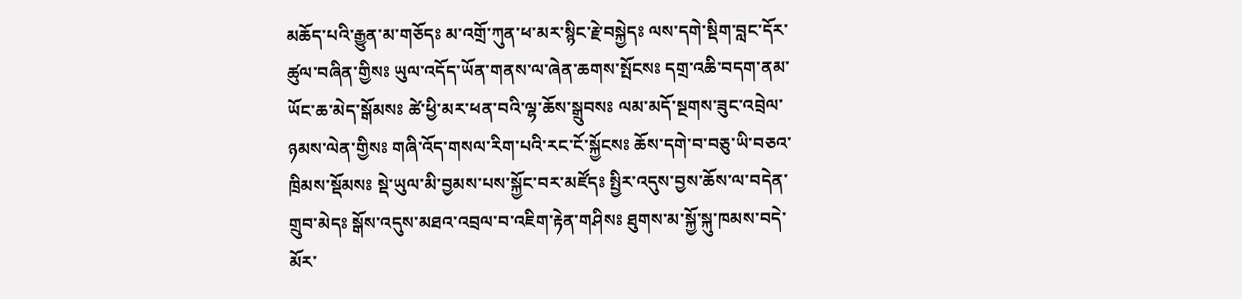མཆོད་པའི་རྒྱུན་མ་གཅོདཿ མ་འགྲོ་ཀུན་ཕ་མར་སྙིང་རྗེ་བསྐྱེདཿ ལས་དགེ་སྡིག་བླང་དོར་ཚུལ་བཞིན་གྱིསཿ ཡུལ་འདོད་ཡོན་གནས་ལ་ཞེན་ཆགས་སྤོངསཿ དགྲ་འཆི་བདག་ནམ་ཡོང་ཆ་མེད་སྒོམསཿ ཚེ་ཕྱི་མར་ཕན་བའི་ལྷ་ཆོས་སྒྲུབསཿ ལམ་མདོ་སྔགས་ཟུང་འབྲེལ་ཉམས་ལེན་གྱིསཿ གཞི་འོད་གསལ་རིག་པའི་རང་ངོ་སྐྱོངསཿ ཆོས་དགེ་བ་བཅུ་ཡི་བཅའ་ཁྲིམས་སྡོམསཿ སྡེ་ཡུལ་མི་བྱམས་པས་སྐྱོང་བར་མཛོདཿ སྤྱིར་འདུས་བྱས་ཆོས་ལ་བདེན་གྲུབ་མེདཿ སྒོས་འདུས་མཐའ་འབྲལ་བ་འཇིག་རྟེན་གཤིསཿ ཐུགས་མ་སྐྱོ་སྐུ་ཁམས་བདེ་མོར་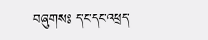བཞུགསཿ ད་ང་དང་འཕྲད་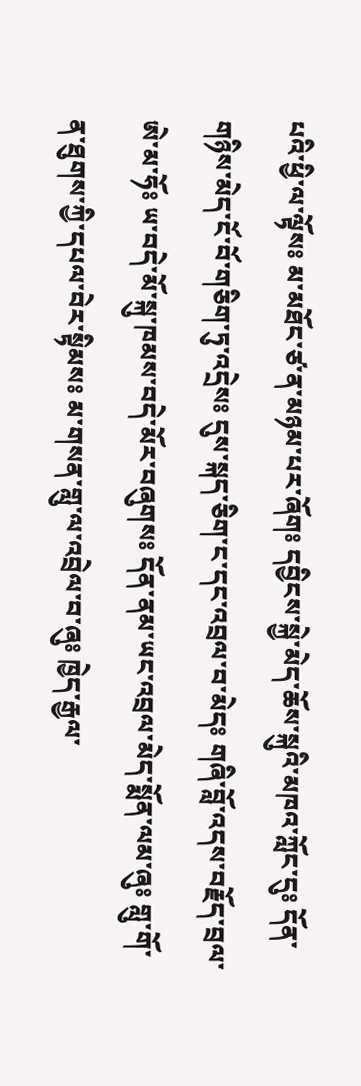པའི་ཕྱི་ལ་ལྟོསཿ མ་མཐོང་ཙ་ན་མཉམ་པར་ཞོགཿ དབྱིངས་སྐྱེ་མེད་ཆོས་སྐུའི་མཁའ་ཀློང་དུཿ དོན་གཉིས་མེད་ངོ་བོ་གཅིག་ཏུ་འདྲེསཿ དུས་སྐད་ཅིག་ང་དང་འབྲལ་བ་མེདཿ གཞི་བློ་འདས་བརྗོད་བྲལ་ཨེ་མ་ཧོཿ ཡ་བདེ་མོ་སྐུ་ཁམས་བདེ་མོར་བཞུགསཿ དོན་ནམ་ཡང་འབྲལ་མེད་སྨོན་ལམ་ཞུཿ གླུ་གོ་ན་ཐུགས་ཀྱི་དཔལ་བེར་སྟིམསཿ མ་གསན་གླུ་ལ་འབྲེལ་བ་ཞུཿ ཁྱེད་རྒྱལ་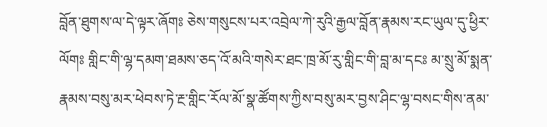བློན་ཐུགས་ལ་དེ་ལྟར་ཞོགཿ ཅེས་གསུངས་པར་འབྲེལ་ཀེ་རུའི་རྒྱལ་བློན་རྣམས་རང་ཡུལ་དུ་ཕྱིར་ལོགཿ གླིང་གི་ལྷ་དམག་ཐམས་ཅད་འོ་མའི་གསེར་ཐང་ཁྲ་མོ་རུ་གླིང་གི་བླ་མ་དངཿ མ་སྲུ་མོ་སྨན་རྣམས་བསུ་མར་ཕེབས་ཏེ་རྔ་གླིང་རོལ་མོ་སྣ་ཚོགས་ཀྱིས་བསུ་མར་བྱས་ཤིང་ལྷ་བསང་གིས་ནམ་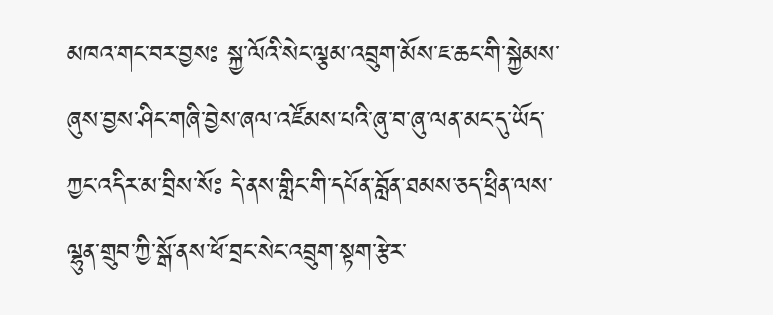མཁའ་གང་བར་བྱསཿ སྐྱ་ལོའི་སེང་ལྕམ་འབྲུག་མོས་ཇ་ཆང་གི་སྐྱེམས་ཞུས་བྱས་ཤིང་གཞི་བྱེས་ཞལ་འཛོམས་པའི་ཞུ་བ་ཞུ་ལན་མང་དུ་ཡོད་ཀྱང་འདིར་མ་བྲིས་སོཿ དེ་ནས་གླིང་གི་དཔོན་བློན་ཐམས་ཅད་ཕྲིན་ལས་ལྷུན་གྲུབ་ཀྱི་སྒོ་ནས་ཕོ་བྲང་སེང་འབྲུག་སྟག་རྩེར་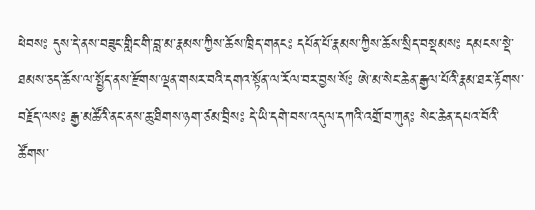ཕེབསཿ དུས་དེ་ནས་བཟུང་གླིང་གི་བླ་མ་རྣམས་ཀྱིས་ཆོས་ཁྲིད་གནངཿ དཔོན་པོ་རྣམས་ཀྱིས་ཆོས་སྲིད་བསྡམསཿ དམངས་སྡེ་ཐམས་ཅད་ཆོས་ལ་སྤྱོད་ནས་རྫོགས་ལྡན་གསར་བའི་དགའ་སྟོན་ལ་རོལ་བར་བྱས་སོཿ ཨེ་མ་སེང་ཆེན་རྒྱལ་པོའི་རྣམ་ཐར་རྟོགས་བརྗོད་ལསཿ རྒྱ་མཚོའི་ནང་ནས་ཆུ་ཐིགས་ཉག་ཙམ་བྲིསཿ དེ་ཡི་དགེ་བས་འདུལ་དཀའི་འགྲོ་བ་ཀུནཿ སེང་ཆེན་དཔའ་བོའི་ཚོགས་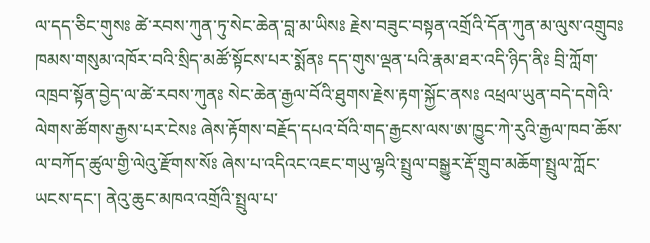ལ་དད་ཅིང་གུསཿ ཚེ་རབས་ཀུན་ཏུ་སེང་ཆེན་བླ་མ་ཡིསཿ རྗེས་བཟུང་བསྟན་འགྲོའི་དོན་ཀུན་མ་ལུས་འགྲུབཿ ཁམས་གསུམ་འཁོར་བའི་སྲིད་མཚོ་སྟོངས་པར་སྨོནཿ དད་གུས་ལྡན་པའི་རྣམ་ཐར་འདི་ཉིད་ནིཿ བྲི་ཀློག་འཁྲབ་སྟོན་བྱེད་ལ་ཚེ་རབས་ཀུནཿ སེང་ཆེན་རྒྱལ་བོའི་ཐུགས་རྗེས་རྟག་སྐྱོང་ནསཿ འཕྲལ་ཡུན་བདེ་དགེའི་ལེགས་ཚོགས་རྒྱས་པར་ངེསཿ ཞེས་རྟོགས་བརྗོད་དཔའ་བོའི་གད་རྒྱངས་ལས་ཨ་ཁྱུང་ཀེ་རུའི་རྒྱལ་ཁབ་ཆོས་ལ་བཀོད་ཚུལ་གྱི་ལེའུ་རྫོགས་སོཿ ཞེས་པ་འདིའང་འཇང་གཡུ་ལྷའི་སྤྲུལ་བསྒྱུར་རྡོ་གྲུབ་མཆོག་སྤྲུལ་ཀློང་ཡངས་དང་། ནེའུ་ཆུང་མཁའ་འགྲོའི་སྤྲུལ་པ་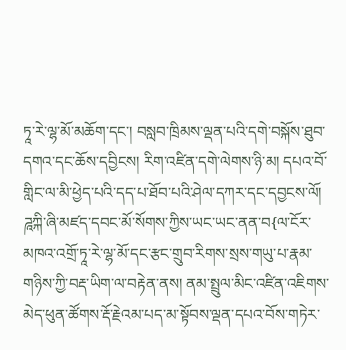ཏཱ་རེ་ལྷ་མོ་མཆོག་དང་། བསླབ་ཁྲིམས་ལྡན་པའི་དགེ་བསྐོས་ཐུབ་དགའ་དང་ཆོས་དབྱིངས། རིག་འཛིན་དགེ་ལེགས་ཉི་མ། དཔའ་བོ་གླིང་ལ་མི་ཕྱེད་པའི་དད་པ་ཐོབ་པའི་ཤེལ་དཀར་དང་དབྱངས་ལོ། ཌཱཀྐི་ཞི་མཛད་དབང་མོ་སོགས་ཀྱིས་ཡང་ཡང་ནན་བ{ལ་ངོར་མཁའ་འགྲོ་ཏཱ་རེ་ལྷ་མོ་དང་རྩང་གྲུབ་རིགས་སྲས་གཡུ་པ་རྣམ་གཉིས་ཀྱི་བརྡ་ཡིག་ལ་བརྟེན་ནས། ནམ་སྤྲུལ་མིང་འཛིན་འཇིགས་མེད་ཕུན་ཚོགས་རྡོ་རྗེའམ་པད་མ་སྟོབས་ལྡན་དཔའ་བོས་གཏེར་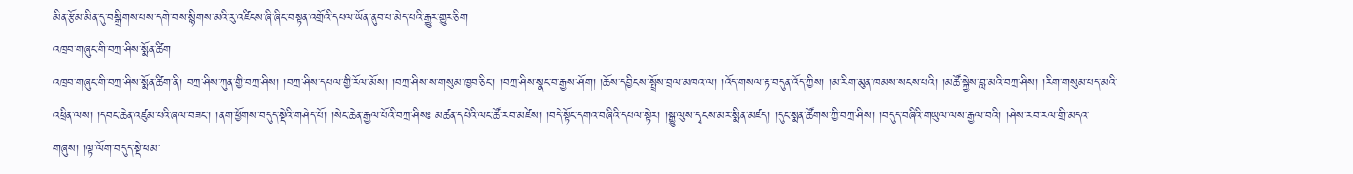མིན་རྩོམ་མིན་དུ་བསྒྲིགས་པས་དགེ་བས་སྙིགས་མའི་རུ་འཛིངས་ཞི་ཞིང་བསྟན་འགྲོའི་དཔལ་ཡོན་ནུབ་པ་མེད་པའི་རྒྱུར་གྱུར་ཅིག
འཁྲབ་གཞུང་གི་བཀྲ་ཤིས་སྨོན་ཚིག
འཁྲབ་གཞུང་གི་བཀྲ་ཤིས་སྨོན་ཚིག་ནི། བཀྲ་ཤིས་ཀུན་གྱི་བཀྲ་ཤིས། །བཀྲ་ཤིས་དཔལ་གྱི་རོལ་མོས། །བཀྲ་ཤིས་ས་གསུམ་ཁྱབ་ཅིང་། །བཀྲ་ཤིས་སྣང་བ་རྒྱས་ཤོག། །ཆོས་དབྱིངས་སྤྲོས་བྲལ་མཁའ་ལ། །འོད་གསལ་རྟ་བདུན་འོད་ཀྱིས། །མ་རིག་མུན་ཁམས་སངས་པའི། །མཚོ་སྐྱེས་བླ་མའི་བཀྲ་ཤིས། །རིག་གསུམ་པད་མའི་འཕྲིན་ལས། །དབང་ཆེན་འཛུམ་པའི་ཞལ་བཟང་། །ནག་ཕྱོགས་བདུད་སྡེའི་གཤེད་པོ། །སེང་ཆེན་རྒྱལ་པོའི་བཀྲ་ཤིསཿ མཚན་དཔེའི་ལང་ཚོ་རབ་མཛེས། །བདེ་སྟོང་དགའ་བཞིའི་དཔལ་སྟེར། །སྒྱུ་ལུས་དྭངས་མར་སྨིན་མཛད། །དུང་སྨན་ཚོགས་ཀྱི་བཀྲ་ཤིས། །བདུད་བཞིའི་གཡུལ་ལས་རྒྱལ་བའི། །ཤེས་རབ་རལ་གྲི་མདའ་གཞུས། །ལྟ་ལོག་བདུད་སྡེ་ཕམ་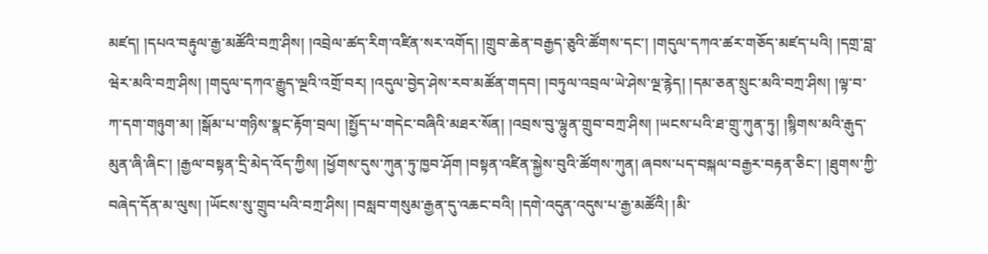མཛད། །དཔའ་བརྟུལ་རྒྱ་མཚོའི་བཀྲ་ཤིས། །འབྲེལ་ཚད་རིག་འཛིན་སར་འགོད། །གྲུབ་ཆེན་བརྒྱད་ཅུའི་ཚོགས་དང་། །གདུལ་དཀའ་ཚར་གཅོད་མཛད་པའི། །དགྲ་བླ་ཝེར་མའི་བཀྲ་ཤིས། །གདུལ་དཀའ་རྒྱུད་ལྔའི་འགྲོ་བར། །འདུལ་བྱེད་ཤེས་རབ་མཚོན་གདབ། །བཏུལ་འབྲལ་ཡེ་ཤེས་ལྔ་རྙེད། །དམ་ཅན་སྲུང་མའི་བཀྲ་ཤིས། །ལྟ་བ་ཀ་དག་གཉུག་མ། །སྒོམ་པ་གཉིས་སྣང་རྟོག་བྲལ། །སྤྱོད་པ་གདེང་བཞིའི་མཐར་སོན། །འབྲས་བུ་ལྷུན་གྲུབ་བཀྲ་ཤིས། །ཡངས་པའི་ཐ་གྲུ་ཀུན་ཏུ། །སྙིགས་མའི་རྒུད་མུན་ཞི་ཞིང་། །རྒྱལ་བསྟན་དྲི་མེད་འོད་ཀྱིས། །ཕྱོགས་དུས་ཀུན་ཏུ་ཁྱབ་ཤོག །བསྟན་འཛིན་སྐྱེས་བུའི་ཚོགས་ཀུན། ཞབས་པད་བསྐལ་བརྒྱར་བརྟན་ཅིང་། །ཐུགས་ཀྱི་བཞེད་དོན་མ་ལུས། །ཡོངས་སུ་གྲུབ་པའི་བཀྲ་ཤིས། །བསླབ་གསུམ་རྒྱན་དུ་འཆང་བའི། །དགེ་འདུན་འདུས་པ་རྒྱ་མཚོའི། །མི་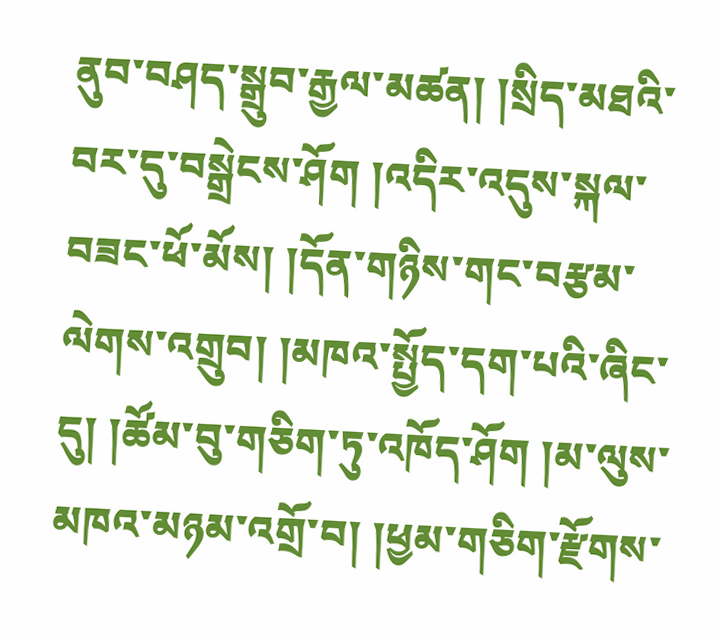ནུབ་བཤད་སྒྲུབ་རྒྱལ་མཚན། །སྲིད་མཐའི་བར་དུ་བསྒྲེངས་ཤོག །འདིར་འདུས་སྐལ་བཟང་ཕོ་མོས། །དོན་གཉིས་གང་བརྩམ་ལེགས་འགྲུབ། །མཁའ་སྤྱོད་དག་པའི་ཞིང་དུ། །ཚོམ་བུ་གཅིག་ཏུ་འཁོད་ཤོག །མ་ལུས་མཁའ་མཉམ་འགྲོ་བ། །ཕྱམ་གཅིག་རྫོགས་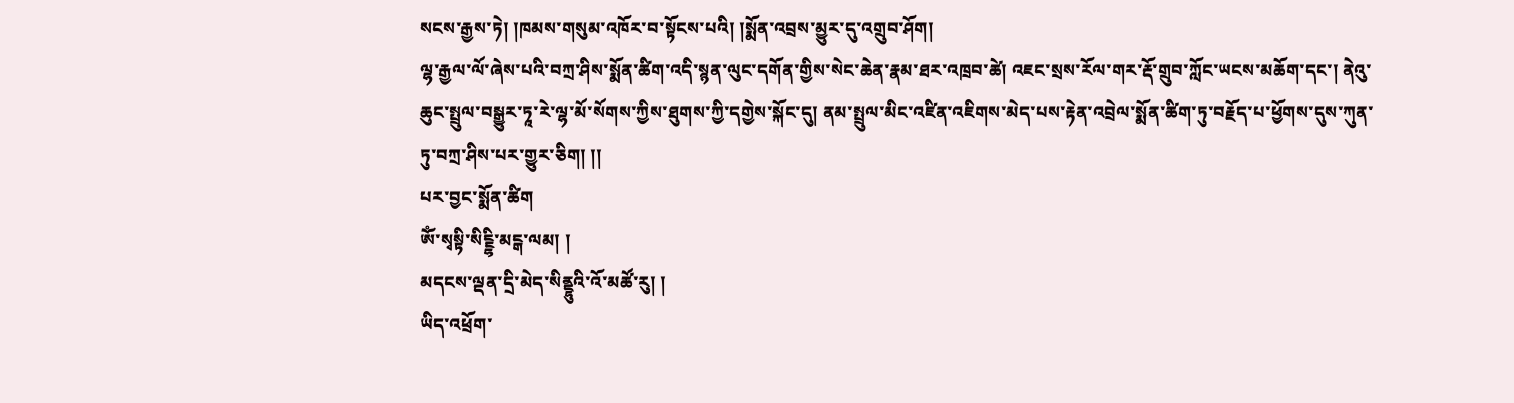སངས་རྒྱས་ཏེ། །ཁམས་གསུམ་འཁོར་བ་སྟོངས་པའི། །སྨོན་འབྲས་མྱུར་དུ་འགྲུབ་ཤོག།
ལྷ་རྒྱལ་ལོ་ཞེས་པའི་བཀྲ་ཤིས་སྨོན་ཚིག་འདི་སྙན་ལུང་དགོན་གྱིས་སེང་ཆེན་རྣམ་ཐར་འཁྲབ་ཚེ། འཇང་སྲས་རོལ་གར་རྡོ་གྲུབ་ཀློང་ཡངས་མཆོག་དང་། ནེའུ་ཆུང་སྤྲུལ་བསྒྱུར་ཏཱ་རེ་ལྷ་མོ་སོགས་ཀྱིས་ཐུགས་ཀྱི་དགྱེས་སྐོང་དུ། ནམ་སྤྲུལ་མིང་འཛིན་འཇིགས་མེད་པས་རྟེན་འབྲེལ་སྨོན་ཚིག་ཏུ་བརྗོད་པ་ཕྱོགས་དུས་ཀུན་ཏུ་བཀྲ་ཤིས་པར་གྱུར་ཅིག། །།
པར་བྱང་སྨོན་ཚིག
ཨོཾ་སྭསྟི་སིངྔྷི་མངྒ་ལམ། །
མདངས་ལྡན་དྲི་མེད་སིནྡྷུའི་འོ་མཚོ་རུ། །
ཡིད་འཕྲོག་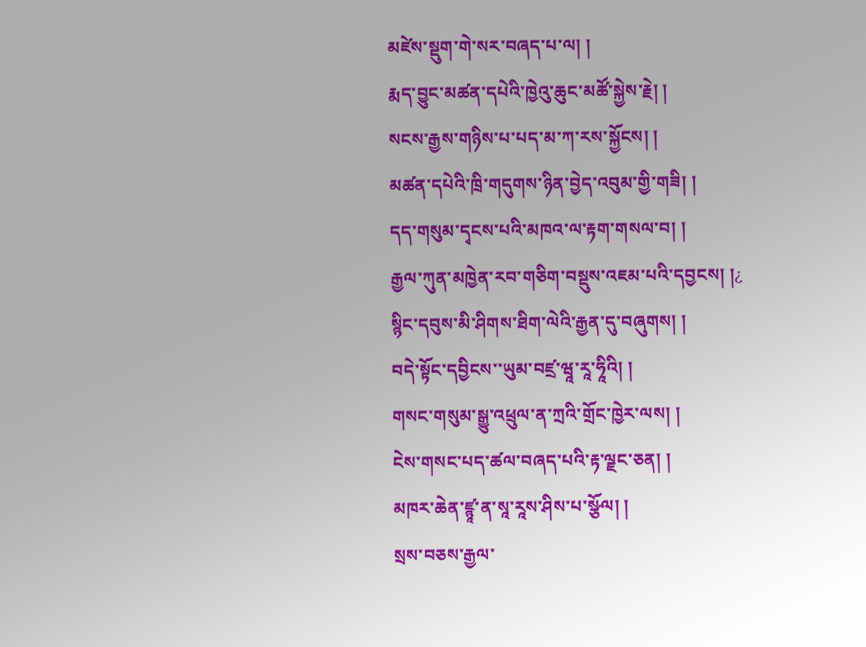མཛེས་སྡུག་གེ་སར་བཞད་པ་ལ། །
རྨད་བྱུང་མཚན་དཔེའི་ཁྱེའུ་ཆུང་མཚོ་སྐྱེས་རྗེ། །
སངས་རྒྱས་གཉིས་པ་པད་མ་ཀ་རས་སྐྱོངས། །
མཚན་དཔེའི་ཁྲི་གདུགས་ཉིན་བྱེད་འབུམ་གྱི་གཟི། །
དད་གསུམ་དྭངས་པའི་མཁའ་ལ་རྟག་གསལ་བ། །
རྒྱལ་ཀུན་མཁྱེན་རབ་གཅིག་བསྡུས་འཇམ་པའི་དབྱངས། །¿
སྙིང་དབུས་མི་ཤིགས་ཐིག་ལེའི་རྒྱན་དུ་བཞུགས། །
བདེ་སྟོང་དབྱིངས་་ཡུམ་བཛྲ་ཝཱ་རཱ་ཧཱིའི། །
གསང་གསུམ་སྒྱུ་འཕྲུལ་ན་ཀྲའི་གྲོང་ཁྱེར་ལས། །
ངེས་གསང་པད་ཚལ་བཞད་པའི་རྟ་ལྗང་ཅན། །
མཁར་ཆེན་ཛྙཱ་ན་སཱ་རཱས་ཤིས་པ་སྩོལ། །
སྲས་བཅས་རྒྱལ་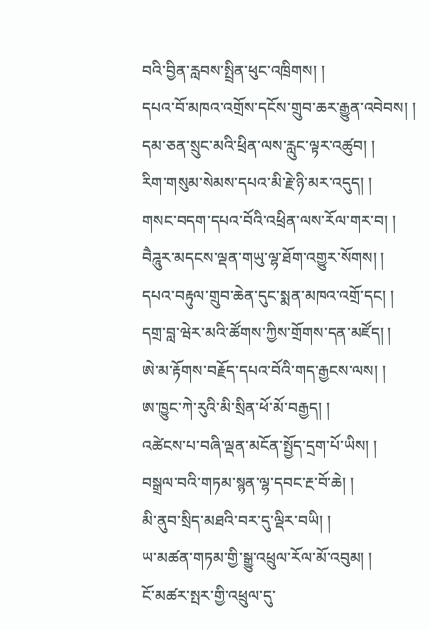བའི་བྱིན་རླབས་སྤྲིན་ཕུང་འཁྲིགས། །
དཔའ་བོ་མཁའ་འགྲོས་དངོས་གྲུབ་ཆར་རྒྱུན་འབེབས། །
དམ་ཅན་སྲུང་མའི་ཕྲིན་ལས་རླུང་ལྟར་འཚུབ། །
རིག་གསུམ་སེམས་དཔའ་མི་རྗེ་ཉི་མར་འདུད། །
གསང་བདག་དཔའ་བོའི་འཕྲིན་ལས་རོལ་གར་བ། །
བཻཌཱུར་མདངས་ལྡན་གཡུ་ལྷ་ཐོག་འགྱུར་སོགས། །
དཔའ་བརྟུལ་གྲུབ་ཆེན་དུང་སྨན་མཁའ་འགྲོ་དང། །
དགྲ་བླ་ཝེར་མའི་ཚོགས་ཀྱིས་གྲོགས་དན་མཛོད། །
ཨེ་མ་རྟོགས་བརྗོད་དཔའ་བོའི་གད་རྒྱངས་ལས། །
ཨ་ཁྱུང་ཀེ་རུའི་མི་སྲིན་ཕོ་མོ་བརྒྱད། །
འཚེངས་པ་བཞི་ལྡན་མངོན་སྤྱོད་དྲག་པོ་ཡིས། །
བསྒྲལ་བའི་གཏམ་སྙན་ལྷ་དབང་རྔ་བོ་ཆེ། །
མི་ནུབ་སྲིད་མཐའི་བར་དུ་ལྡིར་བཡི། །
ཡ་མཚན་གཏམ་གྱི་སྒྱུ་འཕྲུལ་རོལ་མོ་འབུམ། །
ངོ་མཚར་སྤར་གྱི་འཕྲུལ་དུ་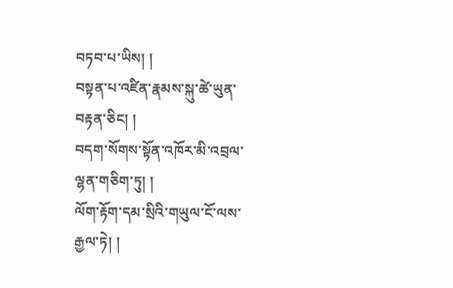བཏབ་པ་ཡིས། །
བསྟན་པ་འཛིན་རྣམས་སྐུ་ཚེ་ཡུན་བརྟན་ཅིང། །
བདག་སོགས་སྟོན་འཁོར་མི་འབྲལ་ལྷན་གཅིག་ཏུ། །
ལོག་རྟོག་དམ་སྲིའི་གཡུལ་ངོ་ལས་རྒྱལ་ཏེ། །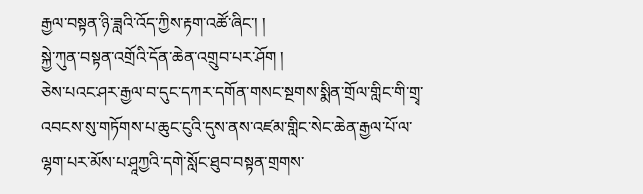རྒྱལ་བསྟན་ཉི་ཟླའི་འོད་ཀྱིས་རྟག་འཚོ་ཞིང་། །
སྐྱེ་ཀུན་བསྟན་འགྲོའི་དོན་ཆེན་འགྲུབ་པར་ཤོག །
ཅེས་པའང་ཤར་རྒྱལ་བ་དུང་དཀར་དགོན་གསང་སྔགས་སྨིན་གྲོལ་གླིང་གི་གྲྭ་འབངས་སུ་གཏོགས་པ་ཆུང་ངུའི་དུས་ནས་འཛམ་གླིང་སེང་ཆེན་རྒྱལ་པོ་ལ་ལྷག་པར་མོས་པ་ཤཱཀྱའི་དགེ་སློང་ཐུབ་བསྟན་གྲགས་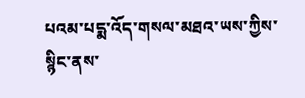པའམ་པདྨ་འོད་གསལ་མཐའ་ཡས་ཀྱིས་སྙིང་ནས་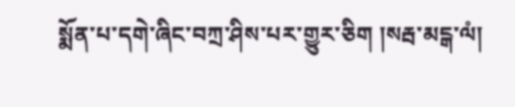སྨོན་པ་དགེ་ཞིང་བཀྲ་ཤིས་པར་གྱུར་ཅིག །སརྦ་མངྒ་ལཾ།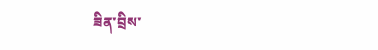ཟིན་བྲིས་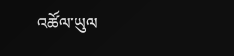འཚོལ་ཡུལ